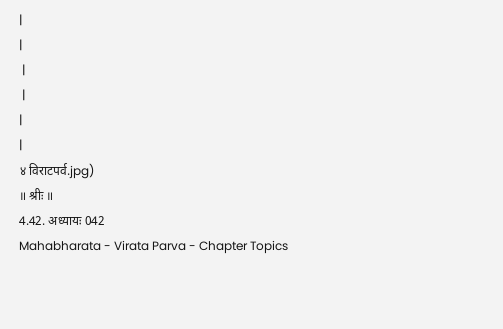|
|
 |
 |
|
|
४ विराटपर्व.jpg)
॥ श्रीः ॥
4.42. अध्यायः 042
Mahabharata - Virata Parva - Chapter Topics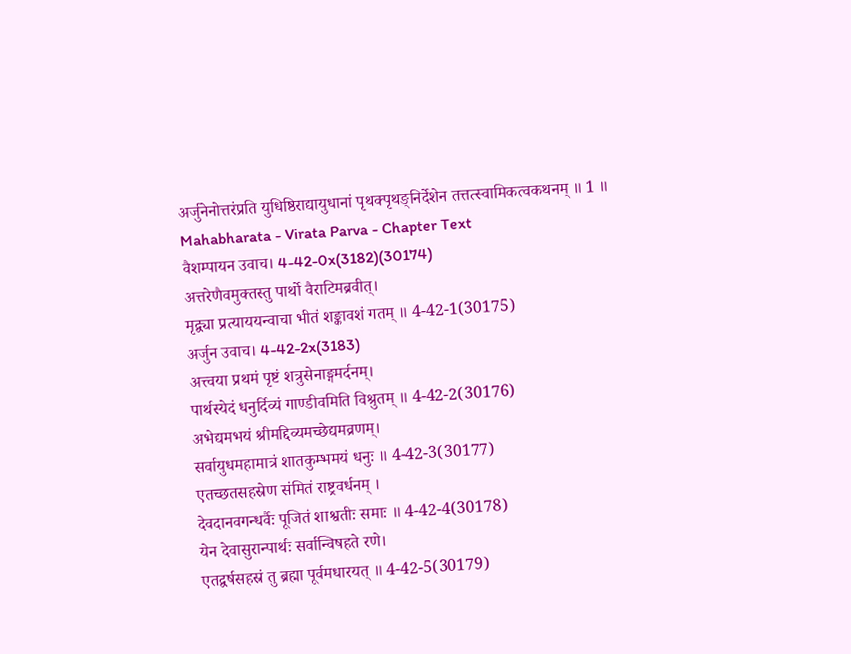अर्जुनेनोत्तरंप्रति युधिष्ठिराद्यायुधानां पृथक्पृथङ्निर्देशेन तत्तत्स्वामिकत्वकथनम् ॥ 1 ॥
Mahabharata - Virata Parva - Chapter Text
वैशम्पायन उवाच। 4-42-0x(3182)(30174)
अत्तरेणैवमुक्तस्तु पार्थो वैराटिमब्रवीत्।
मृद्व्या प्रत्याययन्वाचा भीतं शङ्कावशं गतम् ॥ 4-42-1(30175)
अर्जुन उवाच। 4-42-2x(3183)
अत्त्वया प्रथमं पृष्टं शत्रुसेनाङ्गमर्दनम्।
पार्थस्येदं धनुर्दिव्यं गाण्डीवमिति विश्रुतम् ॥ 4-42-2(30176)
अभेद्यमभयं श्रीमद्दिव्यमच्छेद्यमव्रणम्।
सर्वायुधमहामात्रं शातकुम्भमयं धनुः ॥ 4-42-3(30177)
एतच्छतसहस्रेण संमितं राष्ट्रवर्धनम् ।
देवदानवगन्धर्वैः पूजितं शाश्वतीः समाः ॥ 4-42-4(30178)
येन देवासुरान्पार्थः सर्वान्विषहते रणे।
एतद्वर्षसहस्रं तु ब्रह्मा पूर्वमधारयत् ॥ 4-42-5(30179)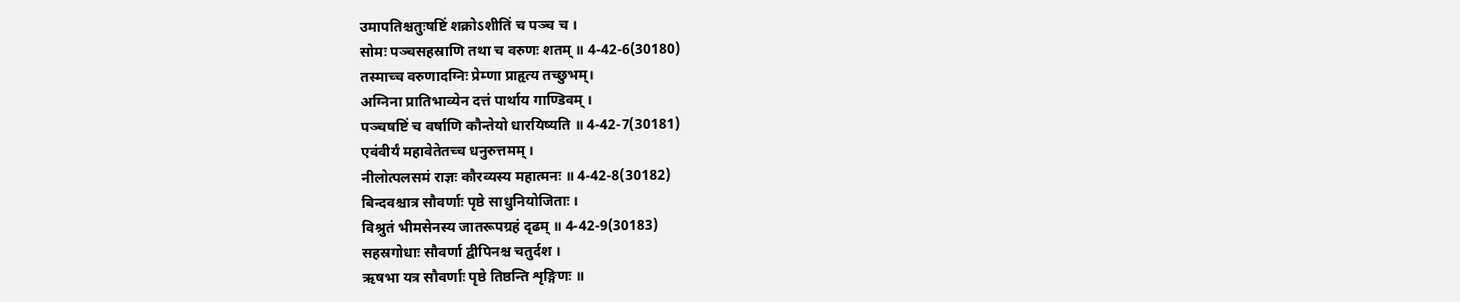उमापतिश्चतुःषष्टिं शक्रोऽशीतिं च पञ्च च ।
सोमः पञ्चसहस्राणि तथा च वरुणः शतम् ॥ 4-42-6(30180)
तस्माच्च वरुणादग्निः प्रेम्णा प्राहृत्य तच्छुभम्।
अग्निना प्रातिभाव्येन दत्तं पार्थाय गाण्डिवम् ।
पञ्चषष्टिं च वर्षाणि कौन्तेयो धारयिष्यति ॥ 4-42-7(30181)
एवंवीर्यं महावेतेतच्च धनुरुत्तमम् ।
नीलोत्पलसमं राज्ञः कौरव्यस्य महात्मनः ॥ 4-42-8(30182)
बिन्दवश्चात्र सौवर्णाः पृष्ठे साधुनियोजिताः ।
विश्रुतं भीमसेनस्य जातरूपग्रहं दृढम् ॥ 4-42-9(30183)
सहस्रगोधाः सौवर्णा द्वीपिनश्च चतुर्दश ।
ऋषभा यत्र सौवर्णाः पृष्ठे तिष्ठन्ति शृङ्गिणः ॥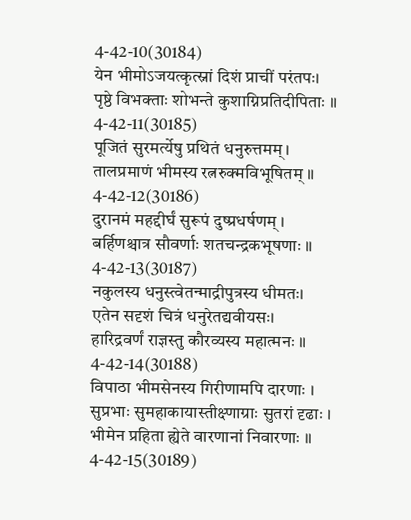4-42-10(30184)
येन भीमोऽजयत्कृत्स्नां दिशं प्राचीं परंतपः।
पृष्ठे विभक्ताः शोभन्ते कुशाग्निप्रतिदीपिताः ॥ 4-42-11(30185)
पूजितं सुरमर्त्येषु प्रथितं धनुरुत्तमम्।
तालप्रमाणं भीमस्य रत्नरुक्मविभूषितम् ॥ 4-42-12(30186)
दुरानमं महद्दीर्घं सुरूपं दुष्प्रधर्षणम् ।
बर्हिणश्चात्र सौवर्णाः शतचन्द्रकभूषणाः ॥ 4-42-13(30187)
नकुलस्य धनुस्त्वेतन्माद्रीपुत्रस्य धीमतः।
एतेन सदृशं चित्रं धनुरेतद्यवीयसः।
हारिद्रवर्णं राज्ञस्तु कौरव्यस्य महात्मनः ॥ 4-42-14(30188)
विपाठा भीमसेनस्य गिरीणामपि दारणाः ।
सुप्रभाः सुमहाकायास्तीक्ष्णाग्राः सुतरां दृढाः ।
भीमेन प्रहिता ह्येते वारणानां निवारणाः ॥ 4-42-15(30189)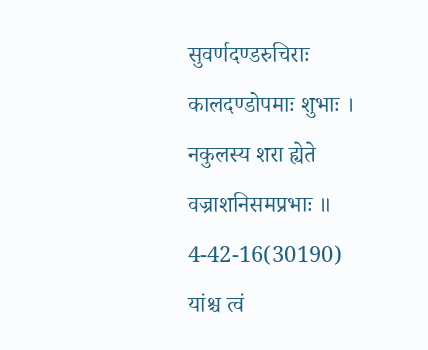सुवर्णदण्डरुचिराः कालदण्डोपमाः शुभाः ।
नकुलस्य शरा ह्येते वज्राशनिसमप्रभाः ॥ 4-42-16(30190)
यांश्च त्वं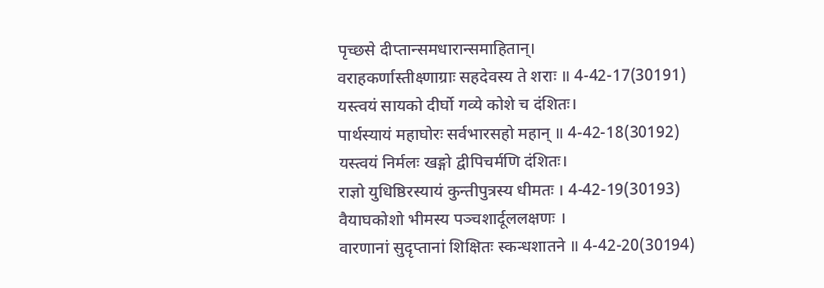पृच्छसे दीप्तान्समधारान्समाहितान्।
वराहकर्णास्तीक्ष्णाग्राः सहदेवस्य ते शराः ॥ 4-42-17(30191)
यस्त्वयं सायको दीर्घो गव्ये कोशे च दंशितः।
पार्थस्यायं महाघोरः सर्वभारसहो महान् ॥ 4-42-18(30192)
यस्त्वयं निर्मलः खङ्गो द्वीपिचर्मणि दंशितः।
राज्ञो युधिष्ठिरस्यायं कुन्तीपुत्रस्य धीमतः । 4-42-19(30193)
वैयाघकोशो भीमस्य पञ्चशार्दूललक्षणः ।
वारणानां सुदृप्तानां शिक्षितः स्कन्धशातने ॥ 4-42-20(30194)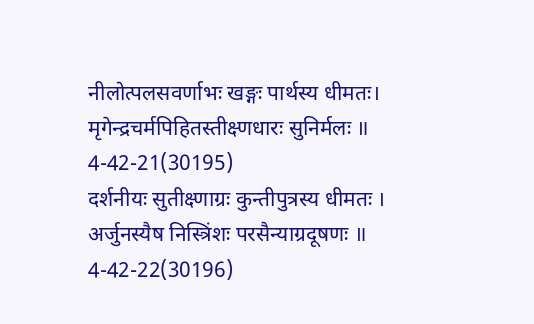नीलोत्पलसवर्णाभः खङ्गः पार्थस्य धीमतः।
मृगेन्द्रचर्मपिहितस्तीक्ष्णधारः सुनिर्मलः ॥ 4-42-21(30195)
दर्शनीयः सुतीक्ष्णाग्रः कुन्तीपुत्रस्य धीमतः ।
अर्जुनस्यैष निस्त्रिंशः परसैन्याग्रदूषणः ॥ 4-42-22(30196)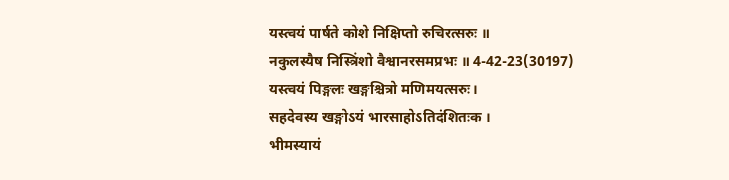यस्त्वयं पार्षते कोशे निक्षिप्तो रुचिरत्सरुः ॥
नकुलस्यैष निस्त्रिंशो वैश्वानरसमप्रभः ॥ 4-42-23(30197)
यस्त्वयं पिङ्गलः खङ्गश्चित्रो मणिमयत्सरुः।
सहदेवस्य खङ्गोऽयं भारसाहोऽतिदंशितःक ।
भीमस्यायं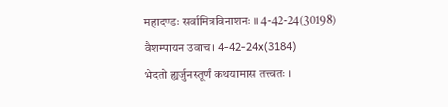महादण्डः सर्वामित्रविनाशनः ॥ 4-42-24(30198)
वैशम्पायन उवाच। 4-42-24x(3184)
भेदतो ह्यर्जुनस्तूर्णं कथयामास तत्त्वतः ।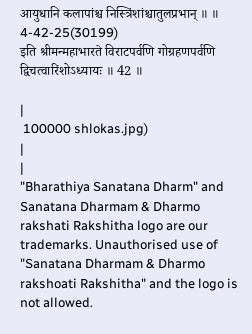आयुधानि कलापांश्च निस्त्रिंशांश्चातुलप्रभान् ॥ ॥ 4-42-25(30199)
इति श्रीमन्महाभारते विराटपर्वणि गोग्रहणपर्वणि द्विचत्वारिंशोऽध्यायः ॥ 42 ॥

|
 100000 shlokas.jpg)
|
|
"Bharathiya Sanatana Dharm" and Sanatana Dharmam & Dharmo rakshati Rakshitha logo are our trademarks. Unauthorised use of "Sanatana Dharmam & Dharmo rakshoati Rakshitha" and the logo is not allowed.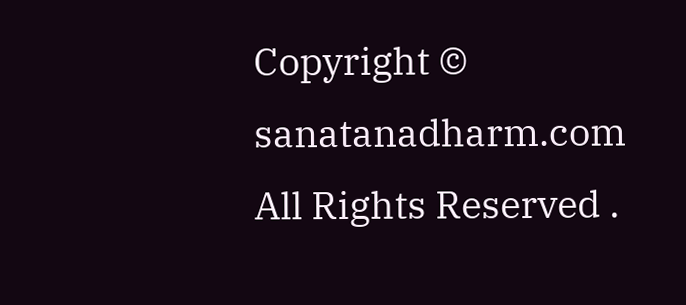Copyright © sanatanadharm.com All Rights Reserved .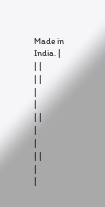Made in India. |
| |
| |
|
|
| |
|
|
| |
|
|